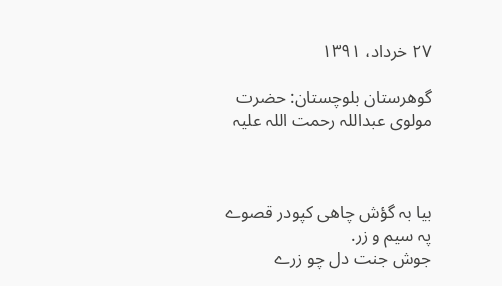۲۷ خرداد، ۱۳۹۱

گوھرستان بلوچستان: حضرت مولوی عبداللہ رحمت اللہ علیہ



بیا بہ گؤش چاھی کپودر قصوے پہ سیم و زر.
جوش جنت دل چو زرے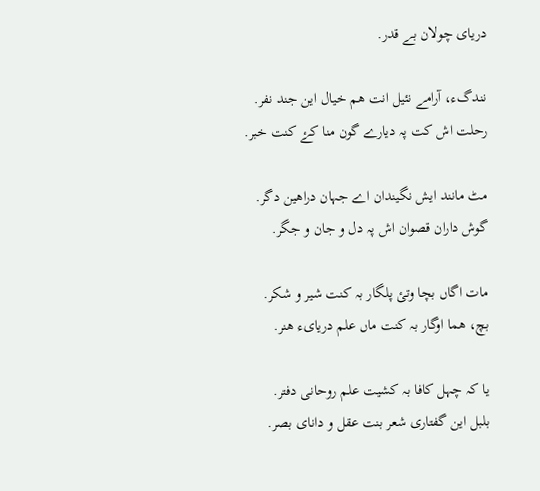دریای چولان بے قدر.

نندگء، آرامے نئیل انت ھم خیال این جند نفر.
رحلت اش کت پہ دیارے گون منا کۓ کنت خبر.

مٹ مانند ایش نگیندان اے جہان دراھین دگر.
گوش داران قصوان اش پہ دل و جان و جگر.

مات اگاں بچا وتئ پلگار بہ کنت شیر و شکر.
بچ، ھما اوگار بہ کنت ماں علم دریایء ھنر.

یا کہ چہل کافا بہ کشیت علم روحانی دفتر.
بلبل این گفتاری شعر بنت عقل و دانای بصر.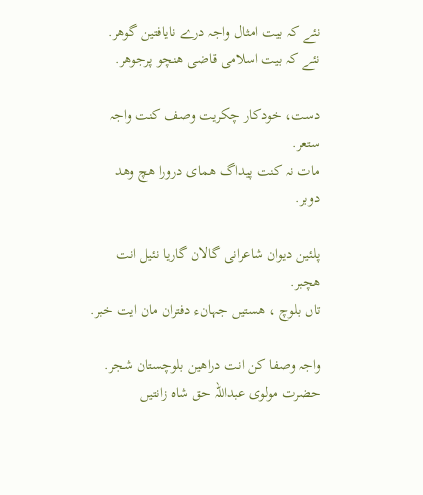نئے کہ بیت امثال واجہ درے نایافتین گوھر.
نئے کہ بیت اسلامی قاضی ھنچو پرجوھر.

دست، خودکار چکریت وصف کنت واجہ ستعر.
مات نہ کنت پیداگ ھمای درورا ھچ وھد دوبر.

پلئین دیوان شاعرانی گالان گاریا نئیل انت ھچبر.
تاں بلوچ ، ھستیں جہانء دفتران مان ایت خبر.

واجہ وصفا کن انت دراھین بلوچستان شجر.
حضرت مولوی عبداللہ حق شاہ زانتیں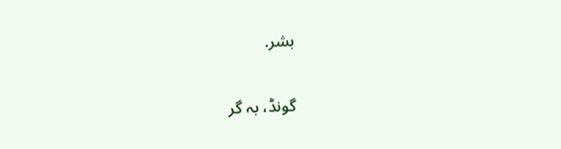بشر.

گونڈ، بہ گر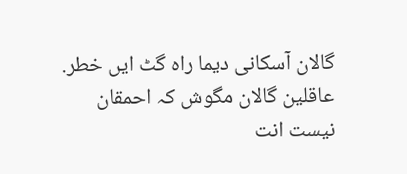گالان آسکانی دیما راہ گٹ ایں خطر.
عاقلین گالان مگوش کہ احمقان نیست انت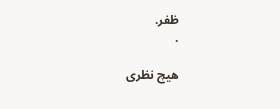ظفر.
.

هیچ نظری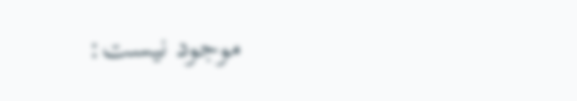موجود نیست: